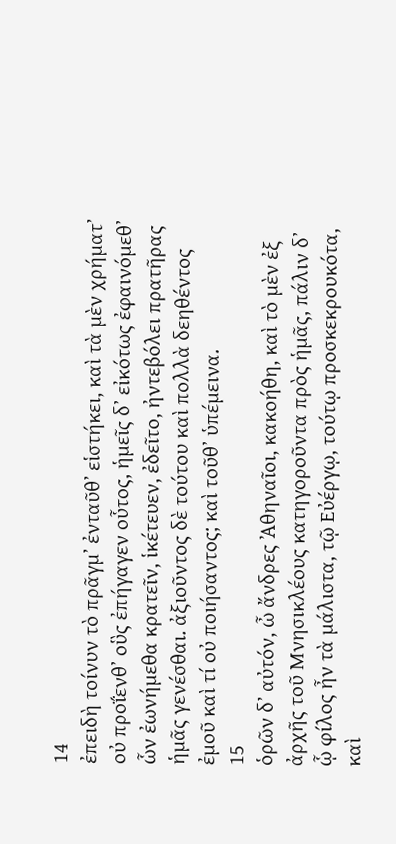14
ἐπειδὴ τοίνυν τὸ πρᾶγμʼ ἐνταῦθʼ εἱστήκει, καὶ τὰ μὲν χρήματʼ οὐ προΐενθʼ οὓς ἐπήγαγεν οὗτος, ἡμεῖς δʼ εἰκότως ἐφαινόμεθʼ ὧν ἐωνήμεθα κρατεῖν, ἱκέτευεν, ἐδεῖτο, ἠντεβόλει πρατῆρας ἡμᾶς γενέσθαι. ἀξιοῦντος δὲ τούτου καὶ πολλὰ δεηθέντος ἐμοῦ καὶ τί οὐ ποιήσαντος; καὶ τοῦθʼ ὑπέμεινα.
15
ὁρῶν δʼ αὐτόν, ὦ ἄνδρες Ἀθηναῖοι, κακοήθη, καὶ τὸ μὲν ἐξ ἀρχῆς τοῦ Μνησικλέους κατηγοροῦντα πρὸς ἡμᾶς, πάλιν δʼ ᾧ φίλος ἦν τὰ μάλιστα, τῷ Εὐέργῳ, τούτῳ προσκεκρουκότα, καὶ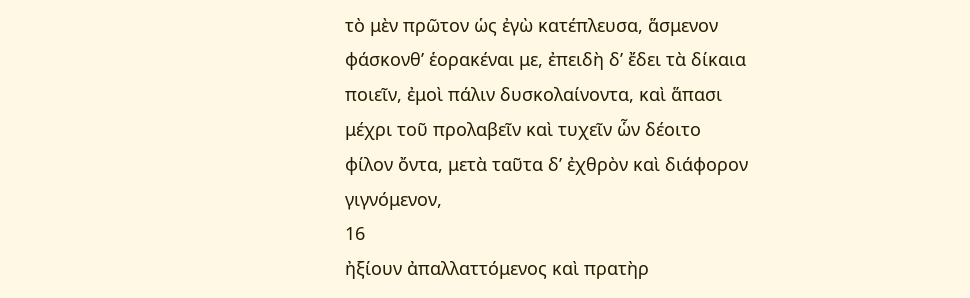τὸ μὲν πρῶτον ὡς ἐγὼ κατέπλευσα, ἅσμενον φάσκονθʼ ἑορακέναι με, ἐπειδὴ δʼ ἔδει τὰ δίκαια ποιεῖν, ἐμοὶ πάλιν δυσκολαίνοντα, καὶ ἅπασι μέχρι τοῦ προλαβεῖν καὶ τυχεῖν ὧν δέοιτο φίλον ὄντα, μετὰ ταῦτα δʼ ἐχθρὸν καὶ διάφορον γιγνόμενον,
16
ἠξίουν ἀπαλλαττόμενος καὶ πρατὴρ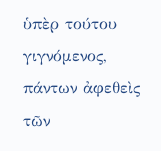ὑπὲρ τούτου γιγνόμενος, πάντων ἀφεθεὶς τῶν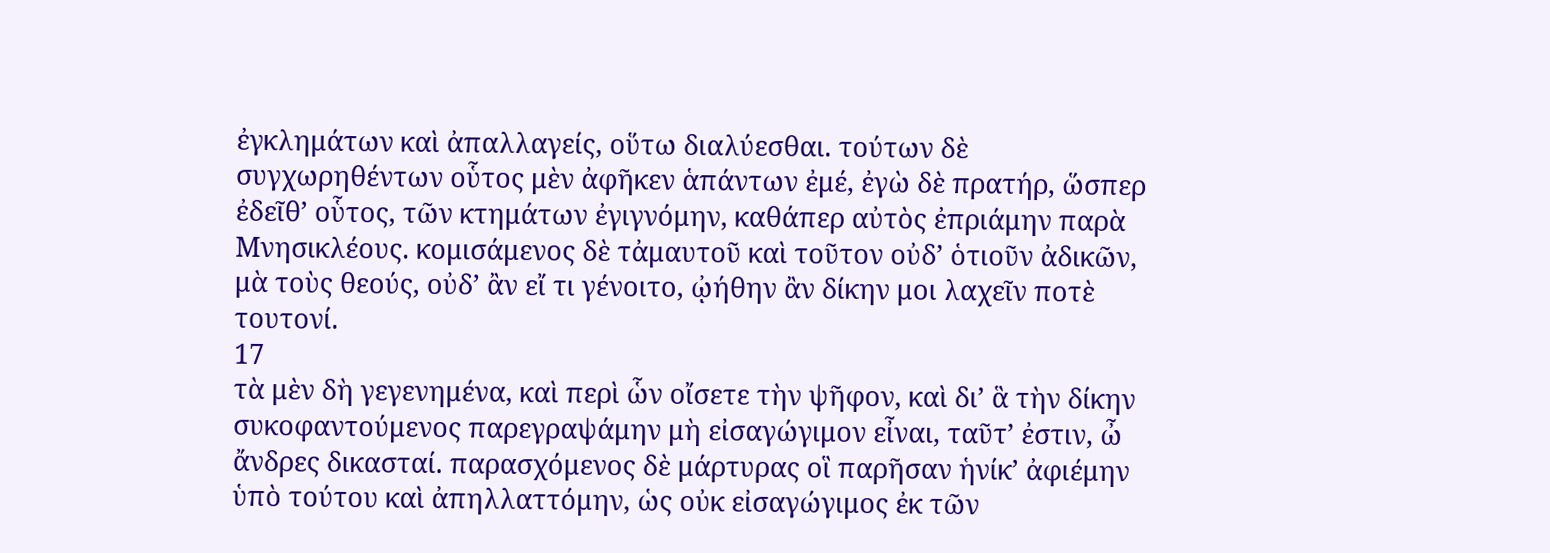ἐγκλημάτων καὶ ἀπαλλαγείς, οὕτω διαλύεσθαι. τούτων δὲ συγχωρηθέντων οὗτος μὲν ἀφῆκεν ἁπάντων ἐμέ, ἐγὼ δὲ πρατήρ, ὥσπερ ἐδεῖθʼ οὗτος, τῶν κτημάτων ἐγιγνόμην, καθάπερ αὐτὸς ἐπριάμην παρὰ Μνησικλέους. κομισάμενος δὲ τἀμαυτοῦ καὶ τοῦτον οὐδʼ ὁτιοῦν ἀδικῶν, μὰ τοὺς θεούς, οὐδʼ ἂν εἴ τι γένοιτο, ᾠήθην ἂν δίκην μοι λαχεῖν ποτὲ τουτονί.
17
τὰ μὲν δὴ γεγενημένα, καὶ περὶ ὧν οἴσετε τὴν ψῆφον, καὶ διʼ ἃ τὴν δίκην συκοφαντούμενος παρεγραψάμην μὴ εἰσαγώγιμον εἶναι, ταῦτʼ ἐστιν, ὦ ἄνδρες δικασταί. παρασχόμενος δὲ μάρτυρας οἳ παρῆσαν ἡνίκʼ ἀφιέμην ὑπὸ τούτου καὶ ἀπηλλαττόμην, ὡς οὐκ εἰσαγώγιμος ἐκ τῶν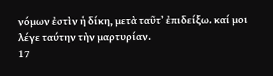νόμων ἐστὶν ἡ δίκη, μετὰ ταῦτʼ ἐπιδείξω. καί μοι λέγε ταύτην τὴν μαρτυρίαν.
17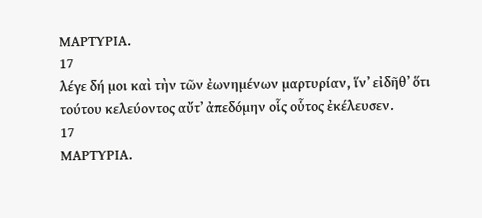ΜΑΡΤΥΡΙΑ.
17
λέγε δή μοι καὶ τὴν τῶν ἐωνημένων μαρτυρίαν, ἵνʼ εἰδῆθʼ ὅτι τούτου κελεύοντος αὔτʼ ἀπεδόμην οἷς οὗτος ἐκέλευσεν.
17
ΜΑΡΤΥΡΙΑ.